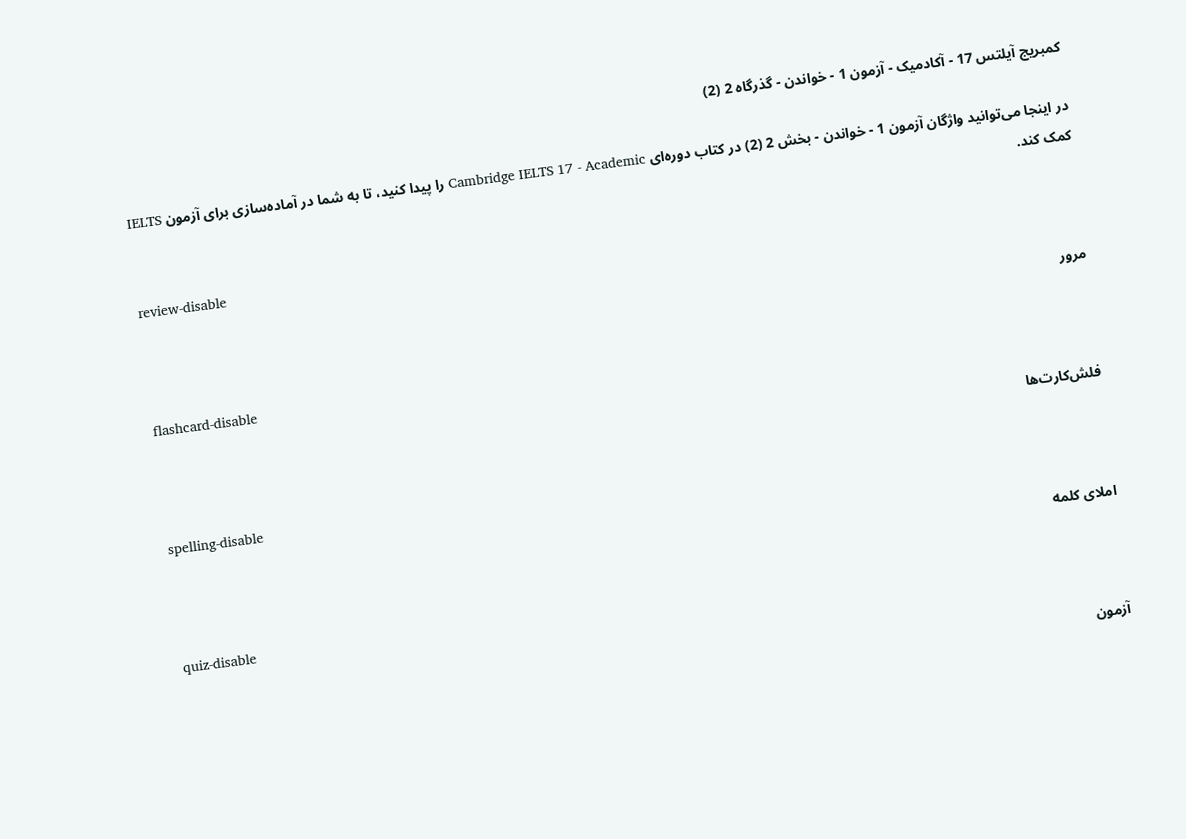کمبریج آیلتس 17 - آکادمیک - آزمون 1 - خواندن - گذرگاه 2 (2)

در اینجا می‌توانید واژگان آزمون 1 - خواندن - بخش 2 (2) در کتاب دوره‌ای Cambridge IELTS 17 - Academic را پیدا کنید، تا به شما در آماده‌سازی برای آزمون IELTS کمک کند.

review-disable

مرور

flashcard-disable

فلش‌کارت‌ها

spelling-disable

املای کلمه

quiz-disable

آزمون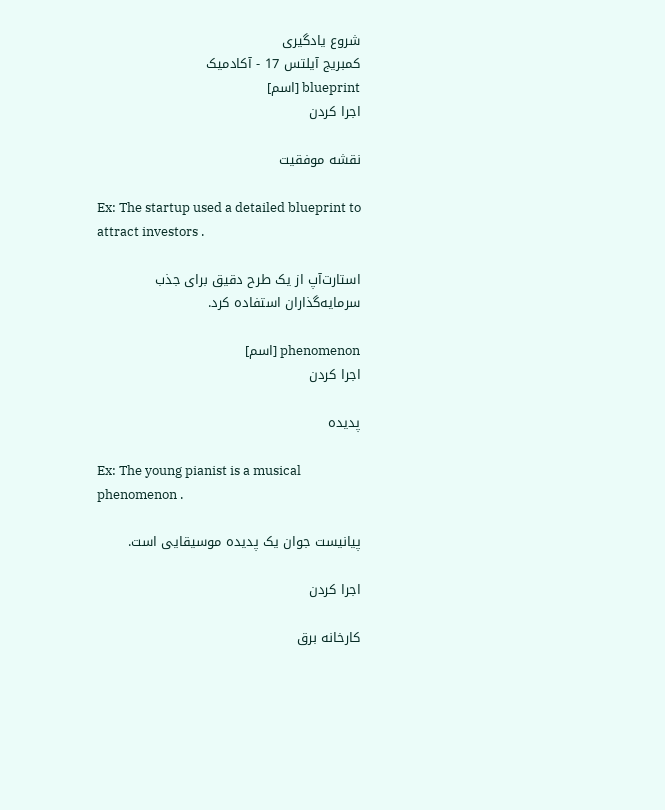شروع یادگیری
کمبریج آیلتس 17 - آکادمیک
blueprint [اسم]
اجرا کردن

نقشه موفقیت

Ex: The startup used a detailed blueprint to attract investors .

استارت‌آپ از یک طرح دقیق برای جذب سرمایه‌گذاران استفاده کرد.

phenomenon [اسم]
اجرا کردن

پدیده

Ex: The young pianist is a musical phenomenon .

پیانیست جوان یک پدیده موسیقایی است.

اجرا کردن

کارخانه برق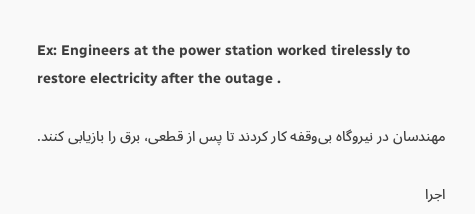Ex: Engineers at the power station worked tirelessly to restore electricity after the outage .

مهندسان در نیروگاه بی‌وقفه کار کردند تا پس از قطعی، برق را بازیابی کنند.

اجرا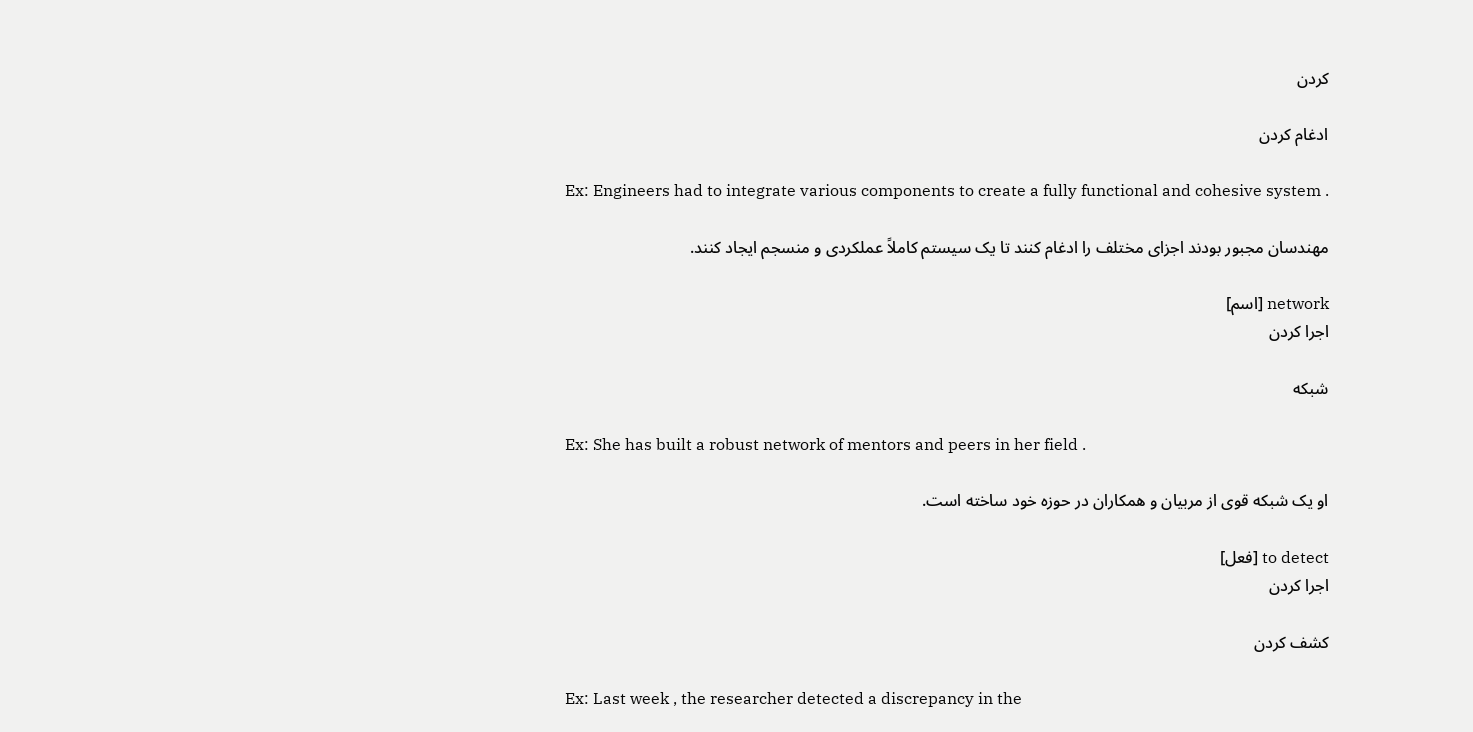کردن

ادغام کردن

Ex: Engineers had to integrate various components to create a fully functional and cohesive system .

مهندسان مجبور بودند اجزای مختلف را ادغام کنند تا یک سیستم کاملاً عملکردی و منسجم ایجاد کنند.

network [اسم]
اجرا کردن

شبکه

Ex: She has built a robust network of mentors and peers in her field .

او یک شبکه قوی از مربیان و همکاران در حوزه خود ساخته است.

to detect [فعل]
اجرا کردن

کشف کردن

Ex: Last week , the researcher detected a discrepancy in the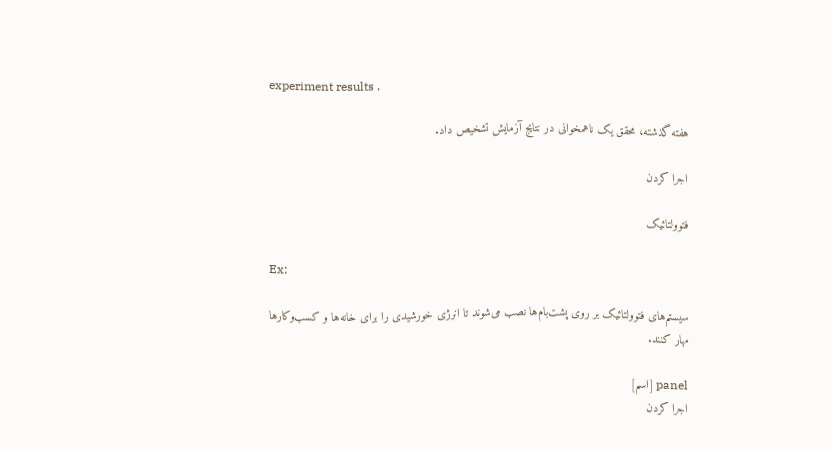experiment results .

هفته گذشته، محقق یک ناهمخوانی در نتایج آزمایش تشخیص داد.

اجرا کردن

فتوولتائیک

Ex:

سیستم‌های فتوولتائیک بر روی پشت‌بام‌ها نصب می‌شوند تا انرژی خورشیدی را برای خانه‌ها و کسب‌وکارها مهار کنند.

panel [اسم]
اجرا کردن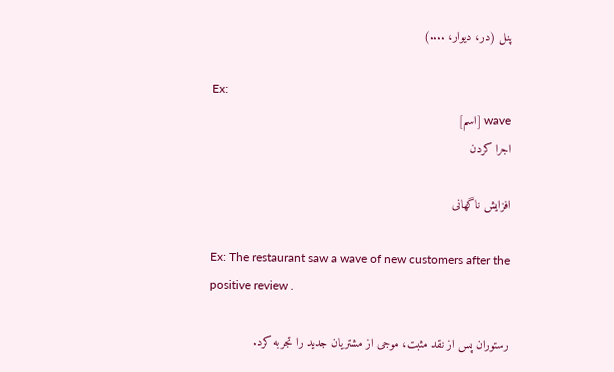پنل (در، دیوار، ....)

Ex:
wave [اسم]
اجرا کردن

افزایش ناگهانی

Ex: The restaurant saw a wave of new customers after the positive review .

رستوران پس از نقد مثبت، موجی از مشتریان جدید را تجربه کرد.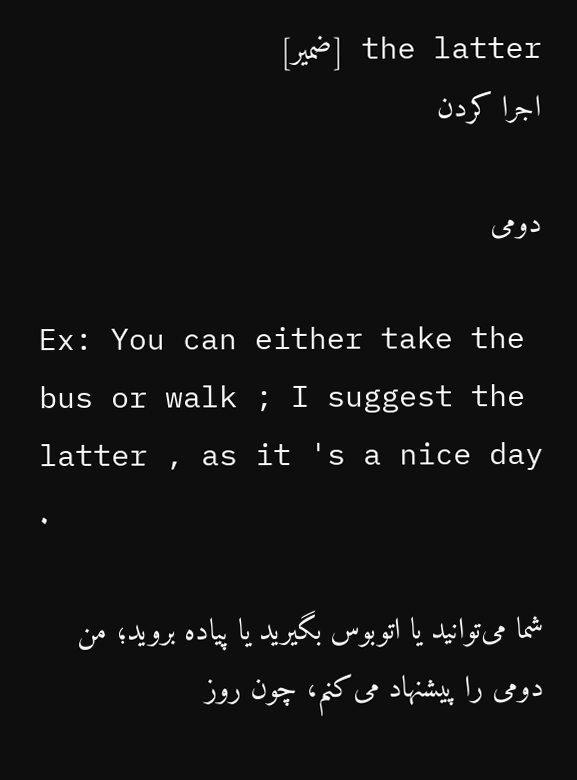the latter [ضمیر]
اجرا کردن

دومی

Ex: You can either take the bus or walk ; I suggest the latter , as it 's a nice day .

شما می‌توانید یا اتوبوس بگیرید یا پیاده بروید؛ من دومی را پیشنهاد می‌کنم، چون روز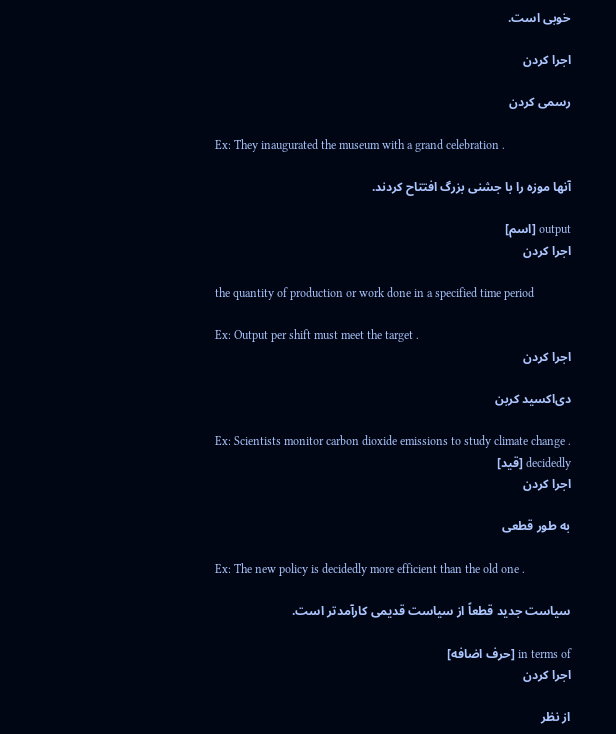خوبی است.

اجرا کردن

رسمی کردن

Ex: They inaugurated the museum with a grand celebration .

آنها موزه را با جشنی بزرگ افتتاح کردند.

output [اسم]
اجرا کردن

the quantity of production or work done in a specified time period

Ex: Output per shift must meet the target .
اجرا کردن

دی‌اکسید کربن

Ex: Scientists monitor carbon dioxide emissions to study climate change .
decidedly [قید]
اجرا کردن

به طور قطعی

Ex: The new policy is decidedly more efficient than the old one .

سیاست جدید قطعاً از سیاست قدیمی کارآمدتر است.

in terms of [حرف اضافه]
اجرا کردن

از نظر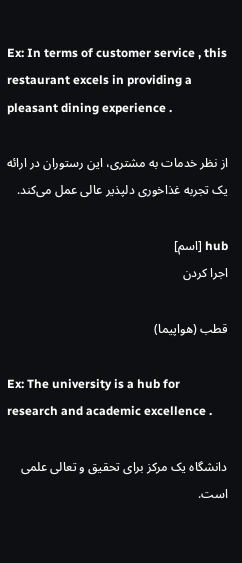Ex: In terms of customer service , this restaurant excels in providing a pleasant dining experience .

از نظر خدمات به مشتری، این رستوران در ارائه یک تجربه غذاخوری دلپذیر عالی عمل می‌کند.

hub [اسم]
اجرا کردن

قطب (هواپیما)

Ex: The university is a hub for research and academic excellence .

دانشگاه یک مرکز برای تحقیق و تعالی علمی است.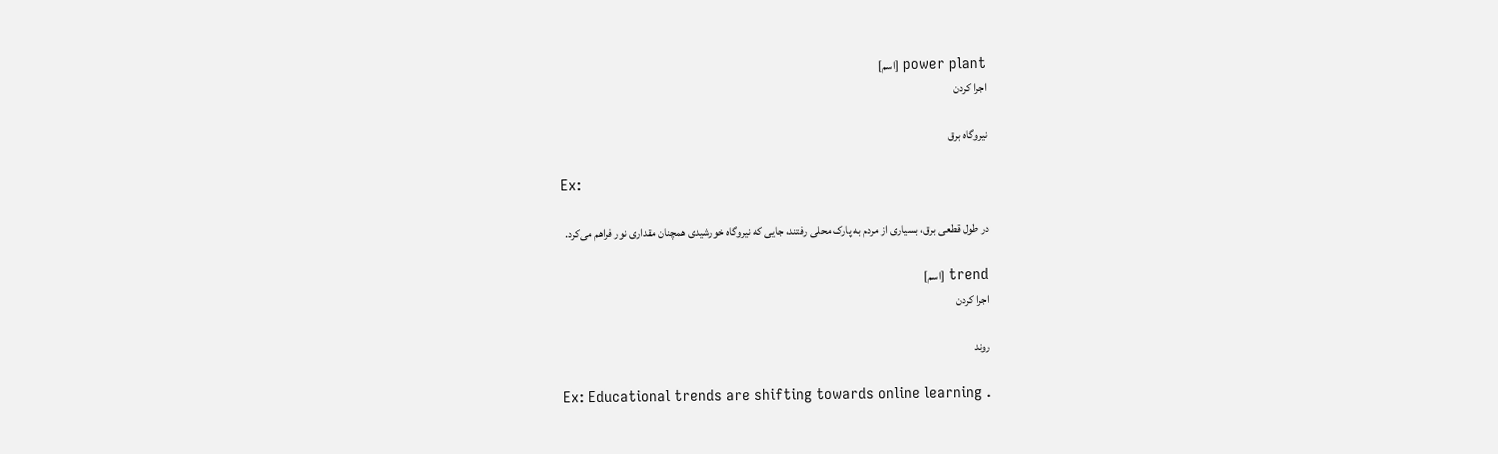power plant [اسم]
اجرا کردن

نیروگاه برق

Ex:

در طول قطعی برق، بسیاری از مردم به پارک محلی رفتند، جایی که نیروگاه خورشیدی همچنان مقداری نور فراهم می‌کرد.

trend [اسم]
اجرا کردن

روند

Ex: Educational trends are shifting towards online learning .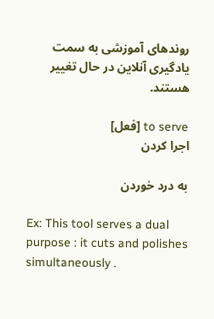روندهای آموزشی به سمت یادگیری آنلاین در حال تغییر هستند.

to serve [فعل]
اجرا کردن

به درد خوردن

Ex: This tool serves a dual purpose : it cuts and polishes simultaneously .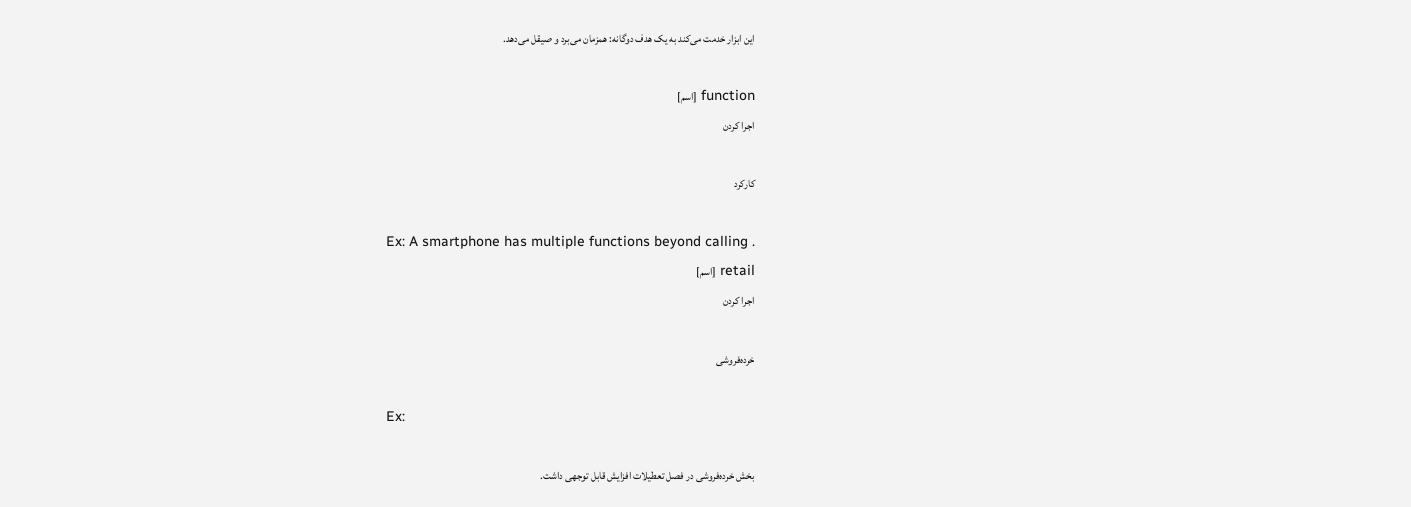این ابزار خدمت می‌کند به یک هدف دوگانه: همزمان می‌برد و صیقل می‌دهد.

function [اسم]
اجرا کردن

کارکرد

Ex: A smartphone has multiple functions beyond calling .
retail [اسم]
اجرا کردن

خرده‌فروشی

Ex:

بخش خرده‌فروشی در فصل تعطیلات افزایش قابل توجهی داشت.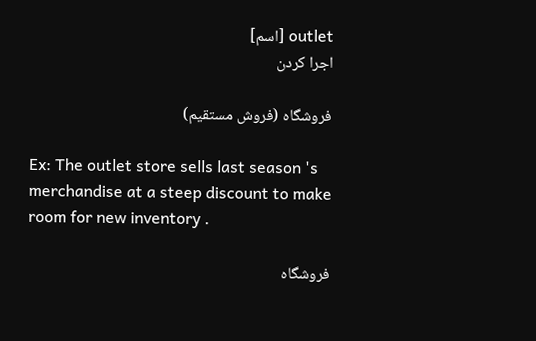outlet [اسم]
اجرا کردن

فروشگاه (فروش مستقیم)

Ex: The outlet store sells last season 's merchandise at a steep discount to make room for new inventory .

فروشگاه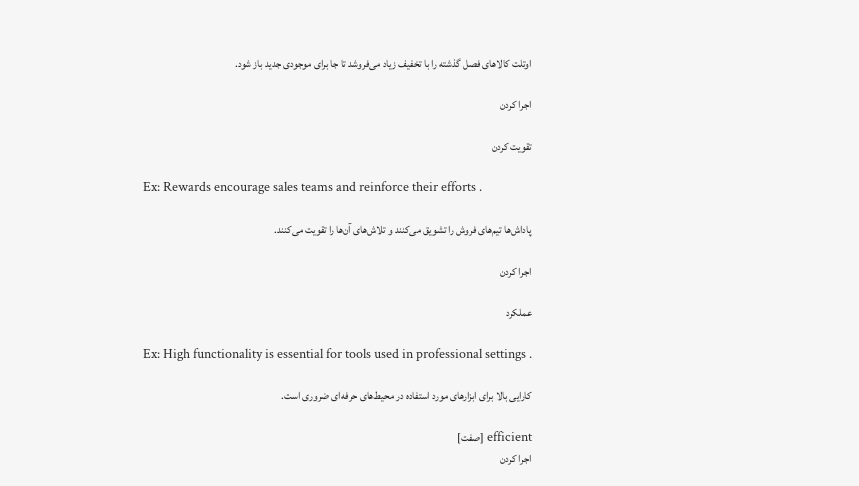اوتلت کالاهای فصل گذشته را با تخفیف زیاد می‌فروشد تا جا برای موجودی جدید باز شود.

اجرا کردن

تقویت کردن

Ex: Rewards encourage sales teams and reinforce their efforts .

پاداش‌ها تیم‌های فروش را تشویق می‌کنند و تلاش‌های آن‌ها را تقویت می‌کنند.

اجرا کردن

عملکرد

Ex: High functionality is essential for tools used in professional settings .

کارایی بالا برای ابزارهای مورد استفاده در محیط‌های حرفه‌ای ضروری است.

efficient [صفت]
اجرا کردن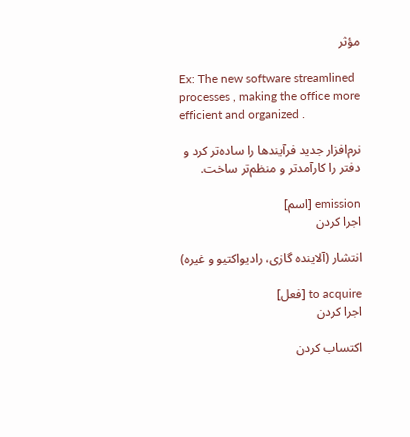مؤثر

Ex: The new software streamlined processes , making the office more efficient and organized .

نرم‌افزار جدید فرآیندها را ساده‌تر کرد و دفتر را کارآمدتر و منظم‌تر ساخت.

emission [اسم]
اجرا کردن

انتشار (آلاینده گازی، رادیواکتیو و غیره)

to acquire [فعل]
اجرا کردن

اکتساب کردن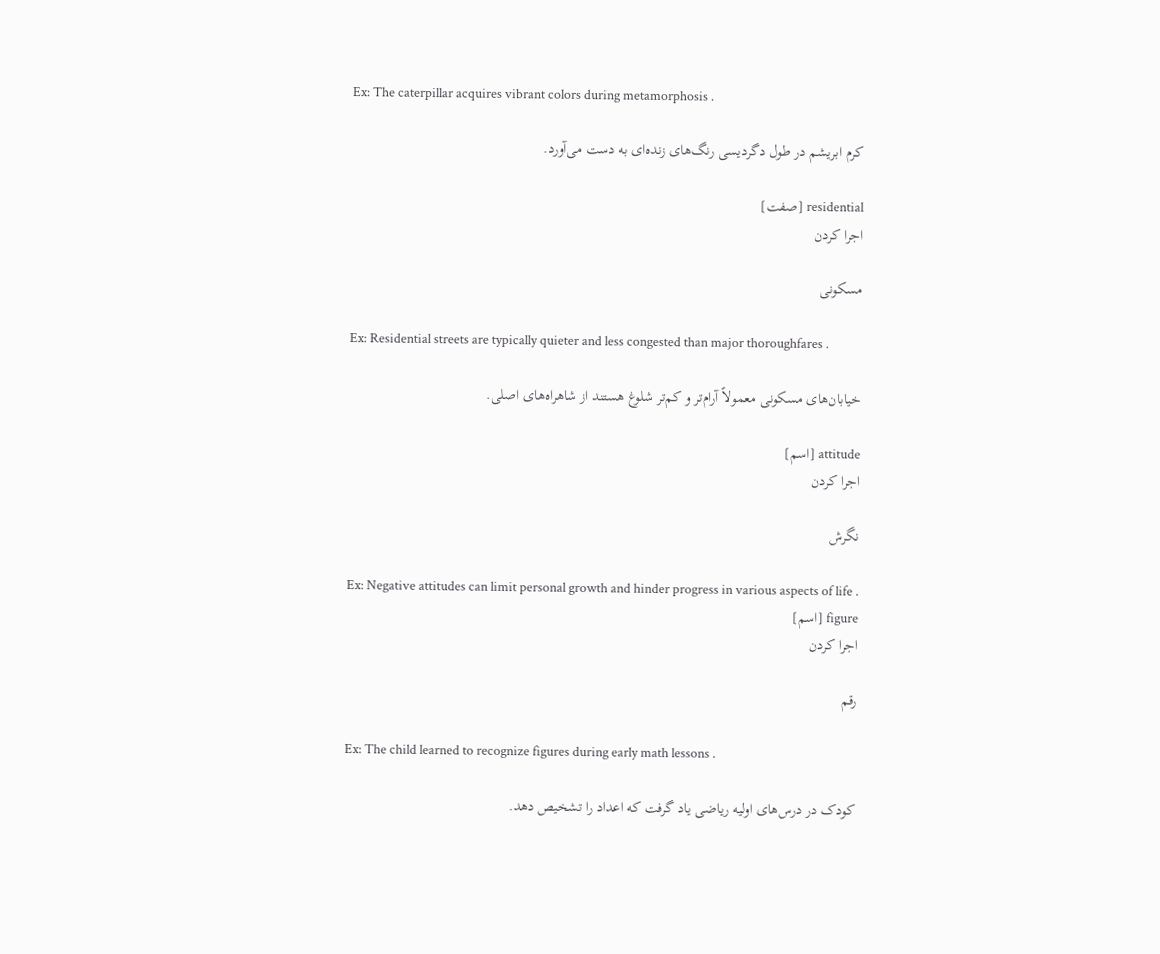Ex: The caterpillar acquires vibrant colors during metamorphosis .

کرم ابریشم در طول دگردیسی رنگ‌های زنده‌ای به دست می‌آورد.

residential [صفت]
اجرا کردن

مسکونی

Ex: Residential streets are typically quieter and less congested than major thoroughfares .

خیابان‌های مسکونی معمولاً آرام‌تر و کم‌تر شلوغ هستند از شاهراه‌های اصلی.

attitude [اسم]
اجرا کردن

نگرش

Ex: Negative attitudes can limit personal growth and hinder progress in various aspects of life .
figure [اسم]
اجرا کردن

رقم

Ex: The child learned to recognize figures during early math lessons .

کودک در درس‌های اولیه ریاضی یاد گرفت که اعداد را تشخیص دهد.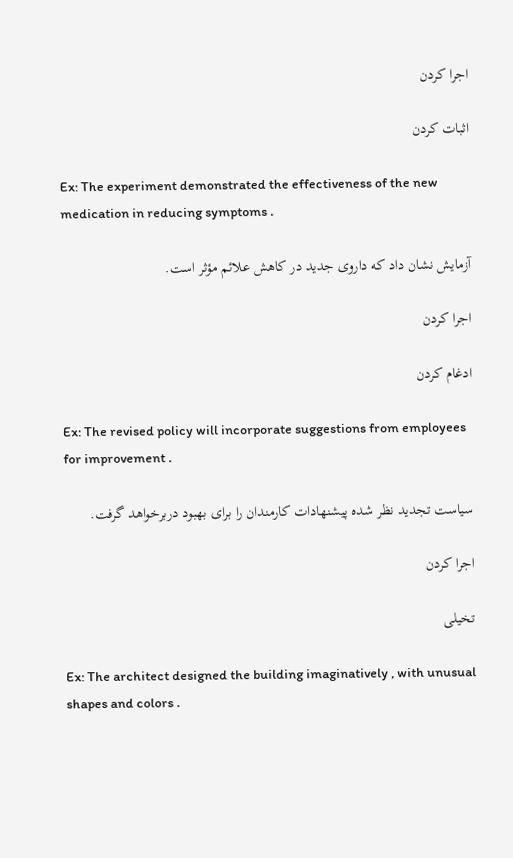اجرا کردن

اثبات کردن

Ex: The experiment demonstrated the effectiveness of the new medication in reducing symptoms .

آزمایش نشان داد که داروی جدید در کاهش علائم مؤثر است.

اجرا کردن

ادغام کردن

Ex: The revised policy will incorporate suggestions from employees for improvement .

سیاست تجدید نظر شده پیشنهادات کارمندان را برای بهبود دربرخواهد گرفت.

اجرا کردن

تخیلی

Ex: The architect designed the building imaginatively , with unusual shapes and colors .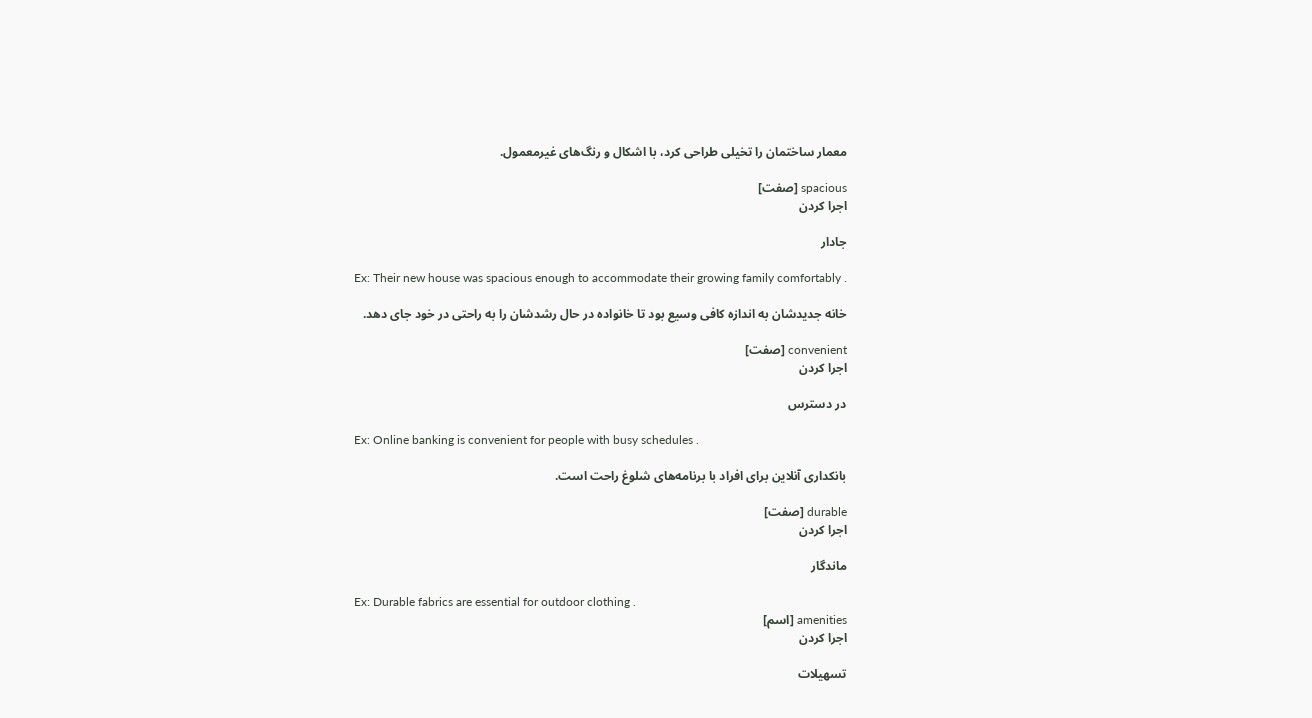معمار ساختمان را تخیلی طراحی کرد، با اشکال و رنگ‌های غیرمعمول.

spacious [صفت]
اجرا کردن

جادار

Ex: Their new house was spacious enough to accommodate their growing family comfortably .

خانه جدیدشان به اندازه کافی وسیع بود تا خانواده در حال رشدشان را به راحتی در خود جای دهد.

convenient [صفت]
اجرا کردن

در دسترس

Ex: Online banking is convenient for people with busy schedules .

بانکداری آنلاین برای افراد با برنامه‌های شلوغ راحت است.

durable [صفت]
اجرا کردن

ماندگار

Ex: Durable fabrics are essential for outdoor clothing .
amenities [اسم]
اجرا کردن

تسهیلات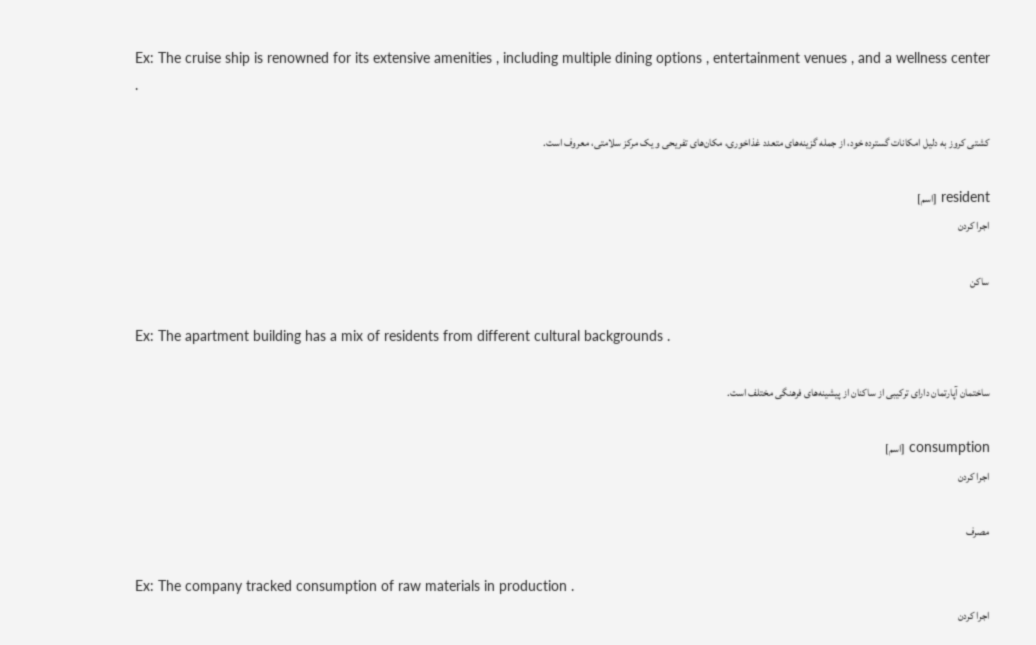Ex: The cruise ship is renowned for its extensive amenities , including multiple dining options , entertainment venues , and a wellness center .

کشتی کروز به دلیل امکانات گسترده خود، از جمله گزینه‌های متعدد غذاخوری، مکان‌های تفریحی و یک مرکز سلامتی، معروف است.

resident [اسم]
اجرا کردن

ساکن

Ex: The apartment building has a mix of residents from different cultural backgrounds .

ساختمان آپارتمان دارای ترکیبی از ساکنان از پیشینه‌های فرهنگی مختلف است.

consumption [اسم]
اجرا کردن

مصرف

Ex: The company tracked consumption of raw materials in production .
اجرا کردن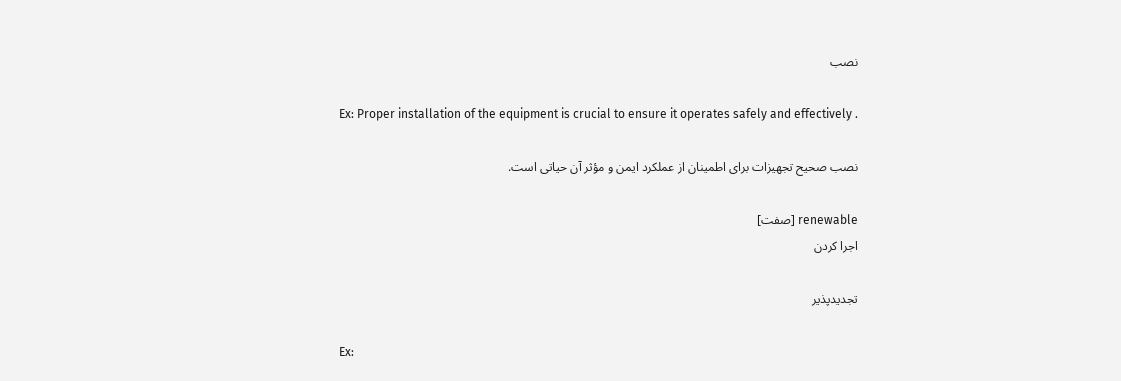نصب

Ex: Proper installation of the equipment is crucial to ensure it operates safely and effectively .

نصب صحیح تجهیزات برای اطمینان از عملکرد ایمن و مؤثر آن حیاتی است.

renewable [صفت]
اجرا کردن

تجدیدپذیر

Ex: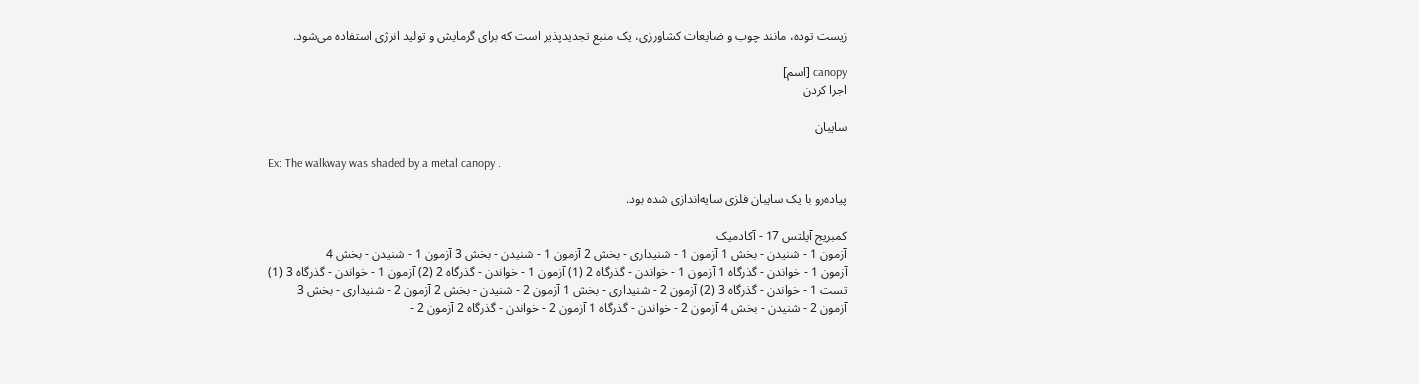زیست توده، مانند چوب و ضایعات کشاورزی، یک منبع تجدیدپذیر است که برای گرمایش و تولید انرژی استفاده می‌شود.

canopy [اسم]
اجرا کردن

سایبان

Ex: The walkway was shaded by a metal canopy .

پیاده‌رو با یک سایبان فلزی سایه‌اندازی شده بود.

کمبریج آیلتس 17 - آکادمیک
آزمون 1 - شنیدن - بخش 1 آزمون 1 - شنیداری - بخش 2 آزمون 1 - شنیدن - بخش 3 آزمون 1 - شنیدن - بخش 4
آزمون 1 - خواندن - گذرگاه 1 آزمون 1 - خواندن - گذرگاه 2 (1) آزمون 1 - خواندن - گذرگاه 2 (2) آزمون 1 - خواندن - گذرگاه 3 (1)
تست 1 - خواندن - گذرگاه 3 (2) آزمون 2 - شنیداری - بخش 1 آزمون 2 - شنیدن - بخش 2 آزمون 2 - شنیداری - بخش 3
آزمون 2 - شنیدن - بخش 4 آزمون 2 - خواندن - گذرگاه 1 آزمون 2 - خواندن - گذرگاه 2 آزمون 2 -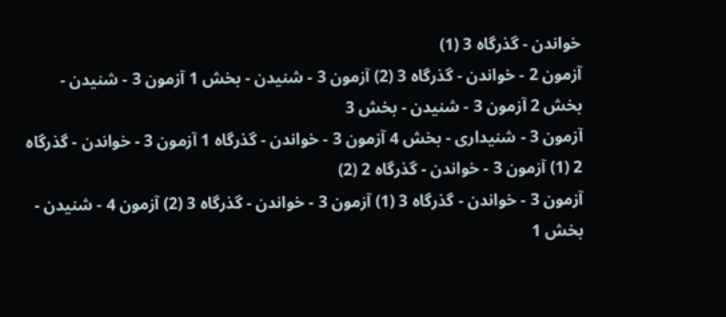خواندن - گذرگاه 3 (1)
آزمون 2 - خواندن - گذرگاه 3 (2) آزمون 3 - شنیدن - بخش 1 آزمون 3 - شنیدن - بخش 2 آزمون 3 - شنیدن - بخش 3
آزمون 3 - شنیداری - بخش 4 آزمون 3 - خواندن - گذرگاه 1 آزمون 3 - خواندن - گذرگاه 2 (1) آزمون 3 - خواندن - گذرگاه 2 (2)
آزمون 3 - خواندن - گذرگاه 3 (1) آزمون 3 - خواندن - گذرگاه 3 (2) آزمون 4 - شنیدن - بخش 1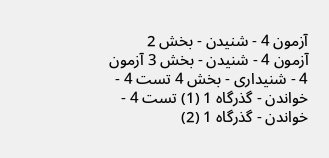آزمون 4 - شنیدن - بخش 2
آزمون 4 - شنیدن - بخش 3 آزمون 4 - شنیداری - بخش 4 تست 4 - خواندن - گذرگاه 1 (1) تست 4 - خواندن - گذرگاه 1 (2)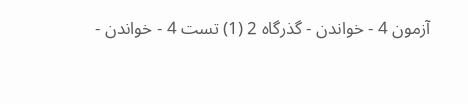آزمون 4 - خواندن - گذرگاه 2 (1) تست 4 - خواندن -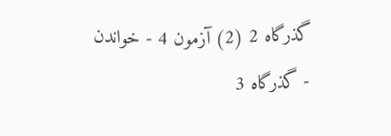گذرگاه 2 (2) آزمون 4 - خواندن - گذرگاه 3